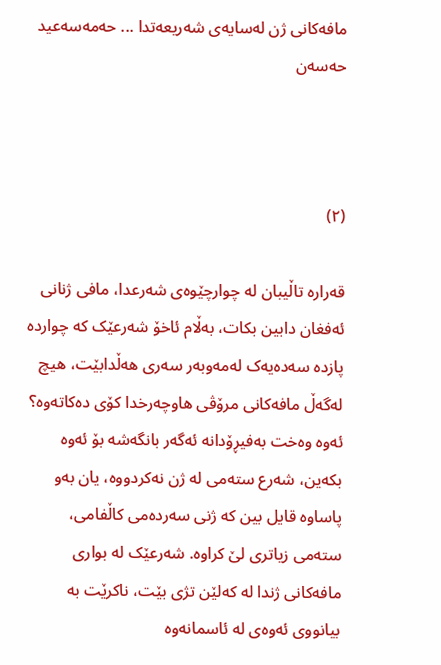مافەکانی ژن لەسایەی شەریعەتدا ... حەمەسەعید حەسەن



(٢)

قەرارە تاڵیبان لە چوارچێوەی شەرعدا، مافی ژنانی ئەفغان دابین بکات، بەڵام ئاخۆ شەرعێک کە چواردە پازدە سەدەیەک لەمەوبەر سەری هەڵدابێت، هیچ لەگەڵ مافەکانی مرۆڤی هاوچەرخدا کۆی دەکاتەوە؟ ئەوە وەخت بەفیڕۆدانە ئەگەر بانگەشە بۆ ئەوە بکەین، شەرع ستەمی لە ژن نەکردووە، یان بەو پاساوە قایل بین کە ژنی سەردەمی کاڵفامی، ستەمی زیاتری لێ کراوە. شەرعێک لە بواری مافەکانی ژندا لە کەلێن تژی بێت، ناکرێت بە بیانووی ئەوەی لە ئاسمانەوە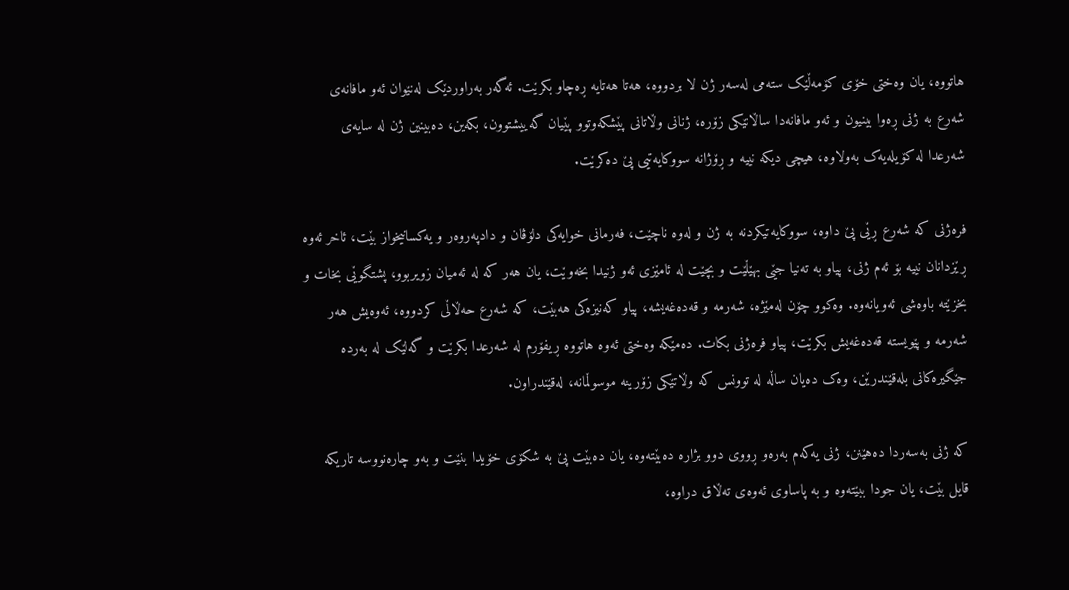هاتووە، یان وەختی خۆی کۆمەڵێک ستەمی لەسەر ژن لا بردووە، هەتا هەتایە ڕەچاو بکرێت. ئەگەر بەراوردێک لەنێوان ئەو مافانەی شەرع بە ژنی ڕەوا بینیون و ئەو مافانەدا ساڵانێکی زۆرە، ژنانی وڵاتانی پێشکەوتوو پێیان گەییشتوون، بکەین، دەبینین ژن لە سایەی شەرعدا لە کۆیلەیەک بەولاوە، هیچی دیکە نییە و ڕۆژانە سووکایەتیی پێ دەکرێت.

فرەژنی کە شەرع ڕێی پێ داوە، سووکایەتیکردنە بە ژن و لەوە ناچێت، فەرمانی خوایەکی دلۆڤان و دادپەروەر و یەکسانیخواز بێت، ئاخر ئەوە ڕێزدانان نییە بۆ ئەم ژنی، پیاو بە تەنیا جێی بهێڵێت و بچێت لە ئامێزی ئەو ژنیدا بخەوێت، یان هەر کە لە ئەمیان زویربوو، پشتگوێی بخات و بخزێتە باوەشی ئەویانەوە. وەکوو چۆن لەمێژە، شەرمە و قەدەغەیشە، پیاو کەنیزەکی هەبێت، کە شەرع حەڵاڵی کردووە، ئەوەیش هەر شەرمە و پێویستە قەدەغەیش بکرێت، پیاو فرەژنی بکات. دەمێکە وەختی ئەوە هاتووە ڕیفۆرم لە شەرعدا بکرێت و گەلێک لە بەردە جێگیرەکانی بلەقێندرێن، وەک دەیان ساڵە لە توونس کە وڵاتێکی زۆرینە موسوڵمانە، لەقێندراون.

کە ژنی بەسەردا دەهێنن، ژنی یەکەم بەرەو ڕووی دوو بژارە دەبێتەوە، یان دەبێت پێ بە شکۆی خۆیدا بنێت و بەو چارەنووسە تاریکە قایل بێت، یان جودا ببێتەوە و بە پاساوی ئەوەی تەڵاق دراوە،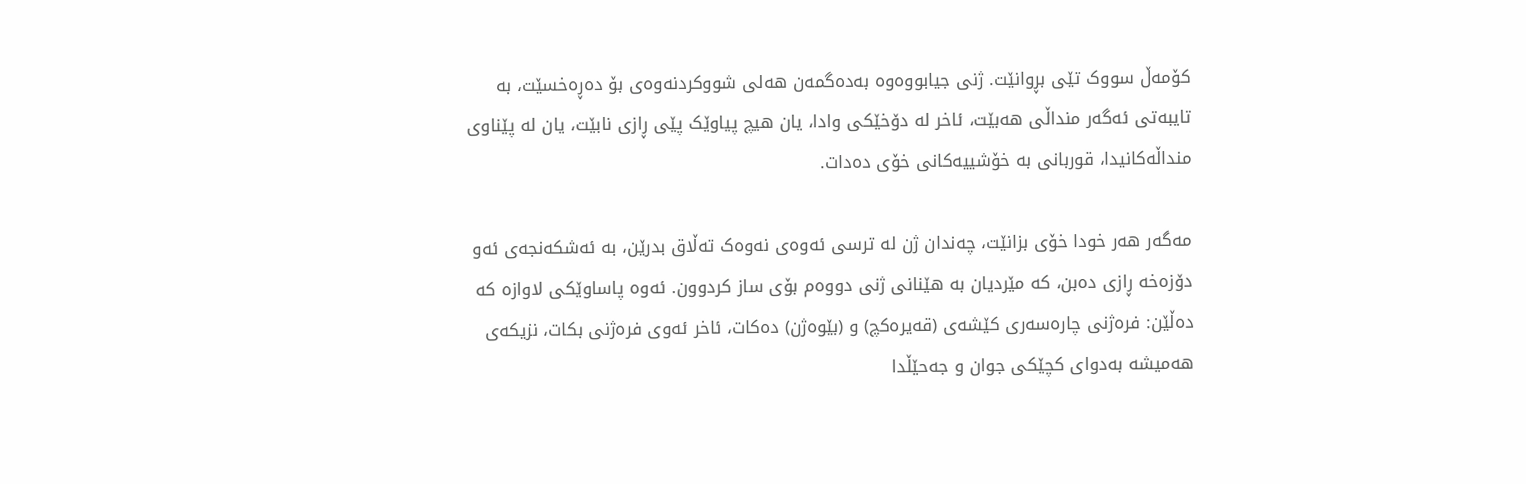کۆمەڵ سووک تێی بڕوانێت. ژنی جیابووەوە بەدەگمەن هەلی شووکردنەوەی بۆ دەڕەخسێت، بە تایبەتی ئەگەر منداڵی هەبێت، ئاخر لە دۆخێکی وادا، یان هیچ پیاوێک پێی ڕازی نابێت، یان لە پێناوی منداڵەکانیدا، قوربانی بە خۆشییەکانی خۆی دەدات.

مەگەر هەر خودا خۆی بزانێت، چەندان ژن لە ترسی ئەوەی نەوەک تەڵاق بدرێن، بە ئەشکەنجەی ئەو دۆزەخە ڕازی دەبن، کە مێردیان بە هێنانی ژنی دووەم بۆی ساز کردوون. ئەوە پاساوێکی لاوازە کە دەڵێن: فرەژنی چارەسەری کێشەی (قەیرەکچ) و (بێوەژن) دەکات، ئاخر ئەوی فرەژنی بکات، نزیکەی هەمیشە بەدوای کچێکی جوان و جەحێڵدا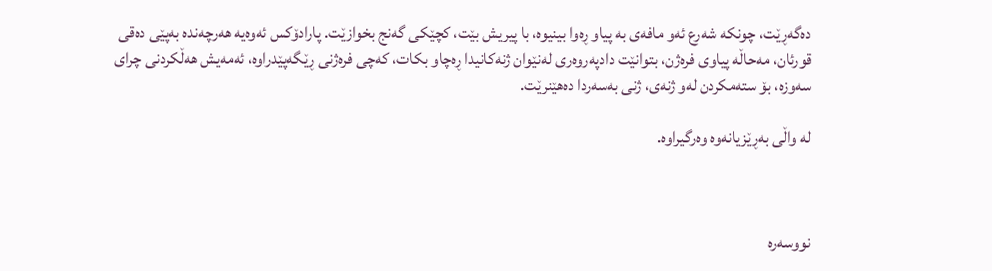دەگەڕێت، چونکە شەرع ئەو مافەی بە پیاو ڕەوا بینیوە، با پیریش بێت، کچێکی گەنج بخوازێت. پارادۆکس ئەوەیە هەرچەندە بەپێی دەقی قورئان، مەحاڵە پیاوی فرەژن، بتوانێت دادپەروەری لەنێوان ژنەکانیدا ڕەچاو بکات، کەچی فرەژنی ڕێگەپێدراوە، ئەمەیش هەڵکردنی چرای سەوزە، بۆ ستەمکردن لەو ژنەی، ژنی بەسەردا دەهێنرێت.

لە واڵی بەڕێزیانەوە وەرگیراوە.



نووسەرە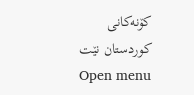کۆنەکانی کوردستان نێت
Open menu